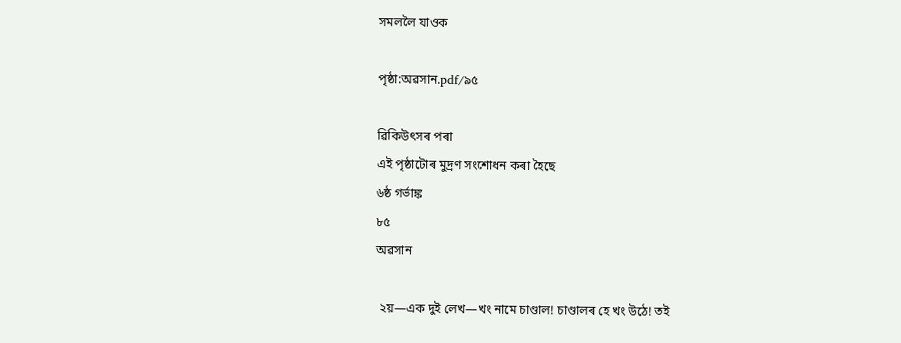সমললৈ যাওক

পৃষ্ঠা:অৱসান.pdf/৯৫

ৱিকিউৎসৰ পৰা
এই পৃষ্ঠাটোৰ মুদ্ৰণ সংশোধন কৰা হৈছে
৬ষ্ঠ গৰ্ভাঙ্ক
৮৫
অৱসান

 ২য়—এক দুই লেখ—খং নামে চাণ্ডাল! চাণ্ডালৰ হে খং উঠে! তই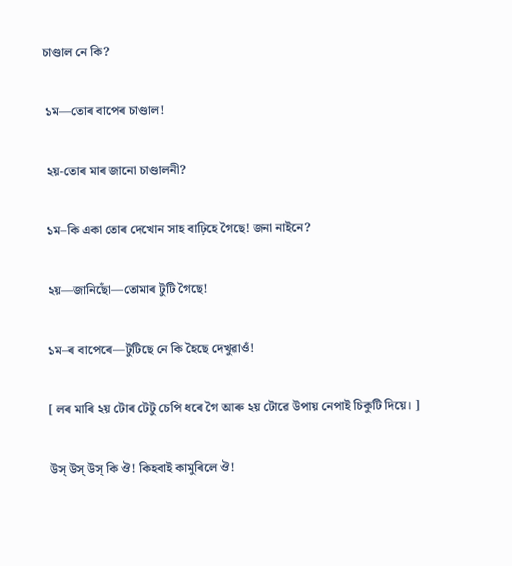চাণ্ডাল নে কি?

 ১ম—তোৰ বাপেৰ চাণ্ডাল!

 ২য়-তোৰ মাৰ জানো চাণ্ডালনী?

 ১ম–কি একা তোৰ দেখোন সাহ বাঢ়িহে গৈছে! জনা নাইনে?

 ২য়—জানিছোঁ—তোমাৰ টুটি গৈছে!

 ১ম–ৰ বাপেৰে—টুটিছে নে কি হৈছে দেখুৱাওঁ!

 [ লৰ মাৰি ২য় টোৰ টেটু চেপি ধৰে গৈ আৰু ২য় টোৱে উপায় নেপাই চিকুটি দিয়ে। ]

 উস্ উস্ উস্ কি ঔ! কিহবাই কামুৰিলে ঔ!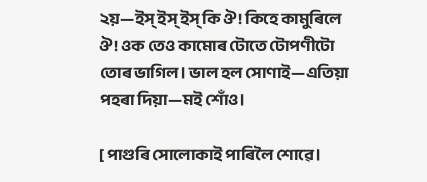২য়—ইস্ ইস্ ইস্ কি ঔ! কিহে কামুৰিলে ঔ! ওক তেও কামোৰ টোতে টোপণীটো তোৰ ভাগিল। ভাল হল সোণাই—এতিয়া পহৰা দিয়া—মই শোঁও।

[ পাগুৰি সোলোকাই পাৰিলৈ শোৱে।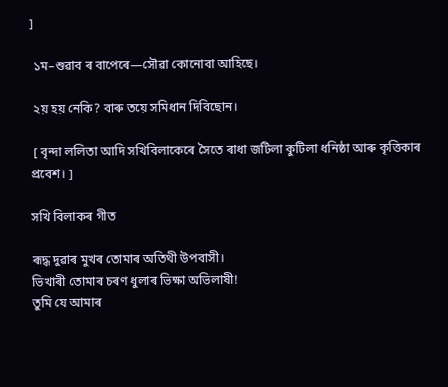]

 ১ম–শুৱাব ৰ বাপেৰে—সৌৱা কোনোবা আহিছে।

 ২য় হয় নেকি? বাৰু তয়ে সমিধান দিবিছোন।

 [ বৃন্দা ললিতা আদি সখিবিলাকেৰে সৈতে ৰাধা জটিলা কুটিলা ধনিষ্ঠা আৰু কৃত্তিকাৰ প্ৰবেশ। ]

সখি বিলাকৰ গীত

ৰূদ্ধ দুৱাৰ মুখৰ তোমাৰ অতিথী উপবাসী।
ভিখাৰী তোমাৰ চৰণ ধুলাৰ ভিক্ষা অভিলাষী!
তুমি যে আমাৰ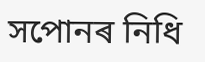সপোনৰ নিধি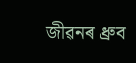জীৱনৰ ধ্ৰুব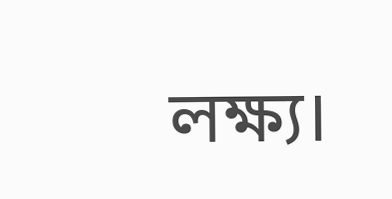লক্ষ্য।